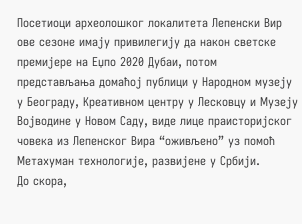Посетиоци археолошког локалитета Лепенски Вир ове сезоне имају привилегију да након светске премијере на Еџпо 2020 Дубаи, потом представљања домаћој публици у Народном музеју у Београду, Креативном центру у Лесковцу и Музеју Војводине у Новом Саду, виде лице праисторијског човека из Лепенског Вира “оживљено” уз помоћ Метахуман технологије, развијене у Србији.
До скора,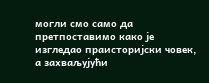могли смо само да претпоставимо како је изгледао праисторијски човек, а захваљујући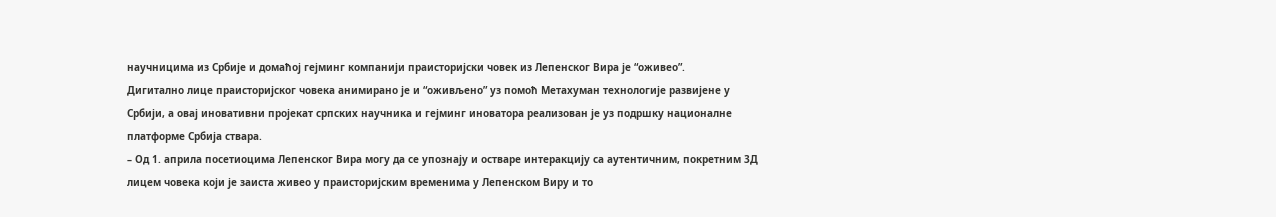научницима из Србије и домаћој гејминг компанији праисторијски човек из Лепенског Вира је “оживео”.
Дигитално лице праисторијског човека анимирано је и “оживљено” уз помоћ Метахуман технологије развијене у Србији, а овај иновативни пројекат српских научника и гејминг иноватора реализован је уз подршку националне платформе Србија ствара.
– Од 1. априла посетиоцима Лепенског Вира могу да се упознају и остваре интеракцију са аутентичним, покретним 3Д лицем човека који је заиста живео у праисторијским временима у Лепенском Виру и то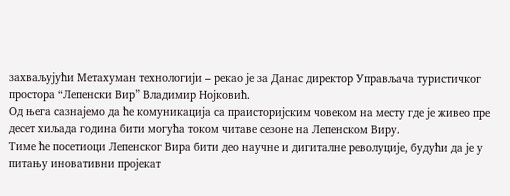захваљујући Метахуман технологији – рекао је за Данас директор Управљача туристичког простора “Лепенски Вир” Владимир Нојковић.
Од њега сазнајемо да ће комуникација са праисторијским човеком на месту где је живео пре десет хиљада година бити могућа током читаве сезоне на Лепенском Виру.
Тиме ће посетиоци Лепенског Вира бити део научне и дигиталне револуције, будући да је у питању иновативни пројекат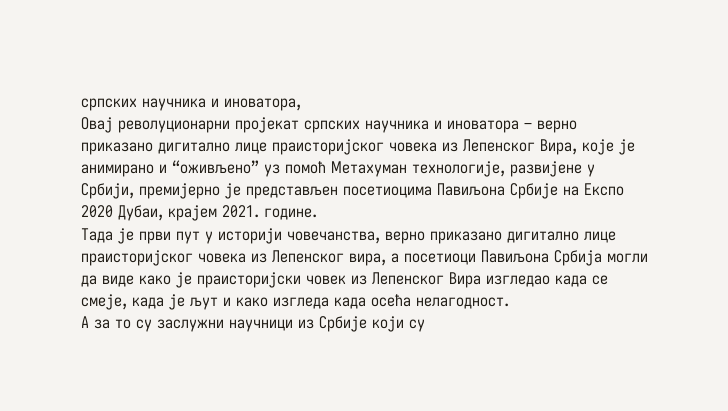српских научника и иноватора,
Овај револуционарни пројекат српских научника и иноватора – верно приказано дигитално лице праисторијског човека из Лепенског Вира, које је анимирано и “оживљено” уз помоћ Метахуман технологије, развијене у Србији, премијерно је представљен посетиоцима Павиљона Србије на Експо 2020 Дубаи, крајем 2021. године.
Тада је први пут у историји човечанства, верно приказано дигитално лице праисторијског човека из Лепенског вира, а посетиоци Павиљона Србија могли да виде како је праисторијски човек из Лепенског Вира изгледао када се смеје, када је љут и како изгледа када осећа нелагодност.
А за то су заслужни научници из Србије који су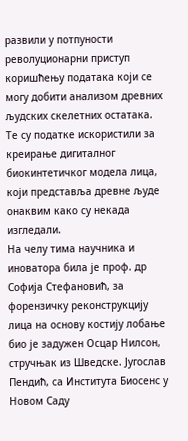развили у потпуности револуционарни приступ коришћењу података који се могу добити анализом древних људских скелетних остатака.
Те су податке искористили за креирање дигиталног биокинтетичког модела лица, који представља древне људе онаквим како су некада изгледали.
На челу тима научника и иноватора била је проф. др Софија Стефановић, за форензичку реконструкцију лица на основу костију лобање био је задужен Осцар Нилсон, стручњак из Шведске. Југослав Пендић, са Института Биосенс у Новом Саду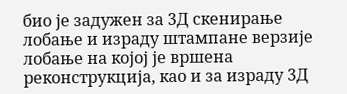био је задужен за 3Д скенирање лобање и израду штампане верзије лобање на којој је вршена реконструкција, као и за израду 3Д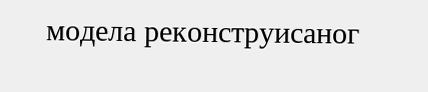модела реконструисаног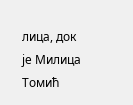лица, док је Милица Томић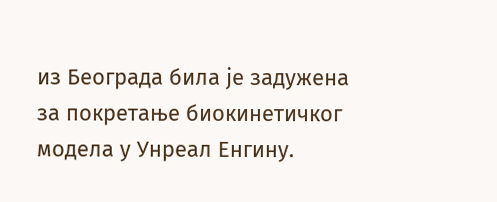из Београда била је задужена за покретање биокинетичког модела у Унреал Енгину.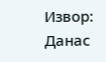Извор: Данас